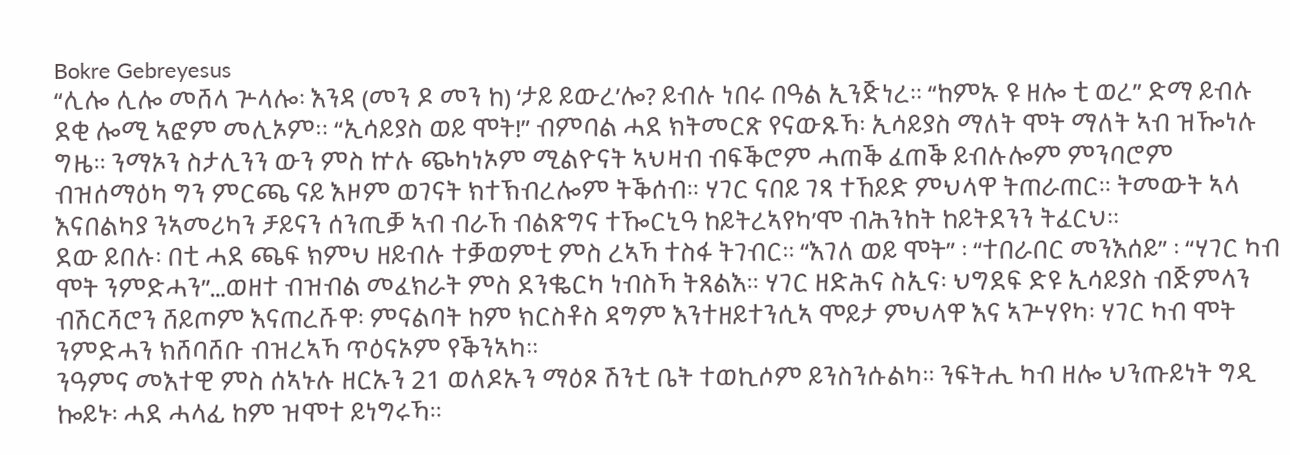Bokre Gebreyesus
“ሊሎ ሊሎ መሸላ ጕላሎ፡ እንዳ (መን ዶ መን ከ) ‘ታይ ይውረ’ሎ? ይብሉ ነበሩ በዓል ኢንጅነረ፡፡ “ከምኡ ዩ ዘሎ ቲ ወረ” ድማ ይብሉ ደቂ ሎሚ ኣፎም መሊኦም። “ኢሳይያስ ወይ ሞት!” ብምባል ሓደ ክትመርጽ የናውጹኻ፡ ኢሳይያስ ማለት ሞት ማለት ኣብ ዝዀነሉ ግዜ፡፡ ንማኦን ስታሊንን ውን ምስ ኵሉ ጭካነኦም ሚልዮናት ኣህዛብ ብፍቕሮም ሓጠቕ ፈጠቕ ይብሉሎም ምንባሮም ብዝሰማዕካ ግን ምርጫ ናይ እዞም ወገናት ክተኽብረሎም ትቕሰብ፡፡ ሃገር ናበይ ገጻ ተኸይድ ምህላዋ ትጠራጠር፡፡ ትመውት ኣላ እናበልካያ ንኣመሪካን ቻይናን ሰንጢቓ ኣብ ብራኸ ብልጽግና ተዀርኒዓ ከይትረኣየካ’ሞ ብሕንከት ከይትደንን ትፈርህ፡፡
ደው ይበሉ፡ በቲ ሓደ ጫፍ ክምህ ዘይብሉ ተቓወምቲ ምስ ረኣኻ ተስፋ ትገብር፡፡ “እገለ ወይ ሞት” ፡ “ተበራበር መንእሰይ” ፡ “ሃገር ካብ ሞት ንምድሓን”…ወዘተ ብዝብል መፈክራት ምስ ደንቈርካ ነብስኻ ትጸልእ፡፡ ሃገር ዘድሕና ስኢና፡ ህግደፍ ድዩ ኢሳይያስ ብጅምላን ብሽርሻሮን ሸይጦም እናጠረሹዋ፡ ምናልባት ከም ክርስቶስ ዳግም እንተዘይተንሲኣ ሞይታ ምህላዋ እና ኣጕሃየካ፡ ሃገር ካብ ሞት ንምድሓን ክሸባሸቡ ብዝረኣኻ ጥዕናኦም የቕንኣካ፡፡
ንዓምና መእተዊ ምስ ሰኣኑሉ ዘርኡን 21 ወለዶኡን ማዕጾ ሽንቲ ቤት ተወኪሶም ይንስንሱልካ፡፡ ንፍትሒ ካብ ዘሎ ህንጡይነት ግዲ ኰይኑ፡ ሓደ ሓላፊ ከም ዝሞተ ይነግሩኻ፡፡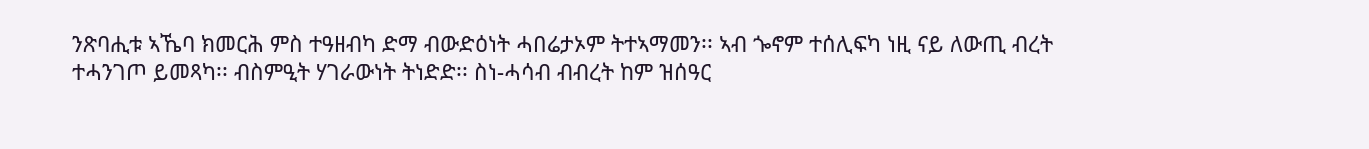ንጽባሒቱ ኣኼባ ክመርሕ ምስ ተዓዘብካ ድማ ብውድዕነት ሓበሬታኦም ትተኣማመን፡፡ ኣብ ጐኖም ተሰሊፍካ ነዚ ናይ ለውጢ ብረት ተሓንገጦ ይመጻካ፡፡ ብስምዒት ሃገራውነት ትነድድ፡፡ ስነ-ሓሳብ ብብረት ከም ዝሰዓር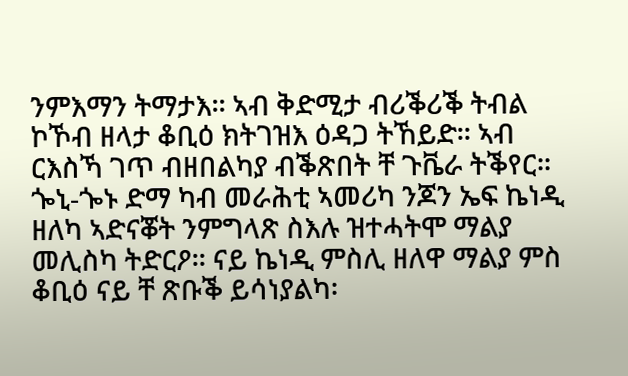ንምእማን ትማታእ፡፡ ኣብ ቅድሚታ ብሪቕሪቕ ትብል ኮኾብ ዘላታ ቆቢዕ ክትገዝእ ዕዳጋ ትኸይድ፡፡ ኣብ ርእስኻ ገጥ ብዘበልካያ ብቕጽበት ቸ ጉቬራ ትቕየር፡፡ ጐኒ-ጐኑ ድማ ካብ መራሕቲ ኣመሪካ ንጆን ኤፍ ኬነዲ ዘለካ ኣድናቖት ንምግላጽ ስእሉ ዝተሓትሞ ማልያ መሊስካ ትድርዖ፡፡ ናይ ኬነዲ ምስሊ ዘለዋ ማልያ ምስ ቆቢዕ ናይ ቸ ጽቡቕ ይሳነያልካ፡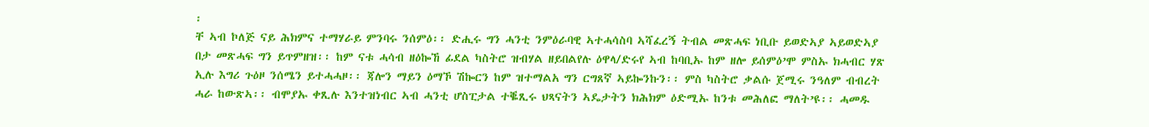፡
ቸ ኣብ ኮለጅ ናይ ሕክምና ተማሃራይ ምንባሩ ንሰምዕ፡፡ ድሒሩ ግን ሓንቲ ንምዕራባዊ ኣተሓሳስባ ኣሻፈረኝ ትብል መጽሓፍ ነቢቡ ይወድኣያ ኣይወድኣያ በታ መጽሓፍ ግን ይጥምዘዝ፡፡ ከም ናቱ ሓሳብ ዘዕኰኸ ፊደል ካስትሮ ዝብሃል ዘይበልየሉ ዕዋላ/ድሩየ ኣብ ከባቢኡ ከም ዘሎ ይሰምዕ’ሞ ምስኡ ክሓብር ሃጽ ኢሉ እግሪ ጉዕዞ ንሰሜን ይተሓሓዞ፡፡ ጃሎን ማይን ዕማኾ ሽኰርን ከም ዝተማልአ ግን ርግጸኛ ኣይኰንኩን፡፡ ምስ ካስትሮ ቃልሱ ጀሚሩ ንዓለም ብብረት ሓራ ከውጽኣ፡፡ ብሞያኡ ቀጺሉ እንተዝነብር ኣብ ሓንቲ ሆስፒታል ተቘጺሩ ህጻናትን ኣዴታትን ክሕክም ዕድሚኡ ከንቱ መሕለፎ ማለት’ዩ፡፡ ሓመዱ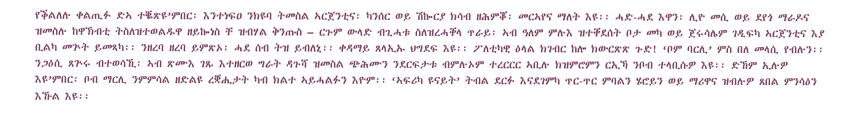የቕልለሉ ቀልጢፉ ድኣ ተቘጽዩ’ምበር፡ እንተነፍዐ ንክዩባ ትመስል ኣርጀንቲና፡ ካንሰር ወይ ሽኰርያ ክሳብ ዘሕምቖ፡ መርኣየና ማለት እዩ፡፡ ሓድ-ሓደ እዋን፡ ሊዮ መሲ ወይ ደየጎ ማራዶና ዝመስሉ ከዋኽብቲ ትስለዝተወልዱዋ ዘይኰነስ ቸ ዝብሃል ቅንጡስ – ርጉም ውላድ ብጊሓቱ ስለዝረሓቐላ ጥራይ፡ ኣብ ዓለም ምሉእ ዝተቐደሰት ቦታ መካ ወይ ጀሩሳሌም ገዲፍካ ኣርጀንቲና እያ ቢልካ መጕት ይመጻካ፡፡ ንዘረባ ዘረባ ይምጽኦ፡ ሓደ ሰብ ትዝ ይብለኒ፡፡ ቀዳማይ ጸላኢኡ ህግደፍ እዩ፡፡ ፖለቲካዊ ዕላል ክገብር ከሎ ክውርጽጽ ጉድ! ‘ቦም ባርሊ’ ምስ በለ መላሲ የብሉን፡፡ ንጋዕሲ ጸጕሩ ብተወሳኺ፡ ኣብ ጽሙእ ገጹ እተዘርወ ግራት ዳጉሻ ዝመስል ጭሕሙን ንደርፍታቱ ብምሉኦም ተረርርር ኣቢሉ ክዝምሮምን ርኢኻ ንቦብ ተላቢሱዎ እዩ፡፡ ድኸም ኢሉዎ እዩ’ምበር፡ ቦብ ማርሊ ንምምሳል ዘድልዩ ረቛሒታት ካብ ክልተ ኣይሓልፉን እዮም፡፡ ‘ኣፍሪካ ዩናይት’ ትብል ደርፉ እናደገምካ ጥር-ጥር ምባልን ሄሮይን ወይ ማሪዋና ዝብሉዎ ጸበል ምንሳዕን እኹል እዩ፡፡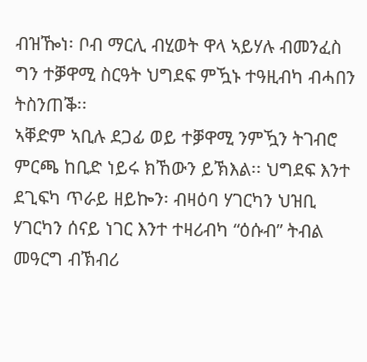ብዝዀነ፡ ቦብ ማርሊ ብሂወት ዋላ ኣይሃሉ ብመንፈስ ግን ተቓዋሚ ስርዓት ህግደፍ ምዃኑ ተዓዚብካ ብሓበን ትስንጠቕ፡፡
ኣቐድም ኣቢሉ ደጋፊ ወይ ተቓዋሚ ንምዃን ትገብሮ ምርጫ ከቢድ ነይሩ ክኸውን ይኽእል፡፡ ህግደፍ እንተ ደጊፍካ ጥራይ ዘይኰን፡ ብዛዕባ ሃገርካን ህዝቢ ሃገርካን ሰናይ ነገር እንተ ተዛሪብካ “ዕሱብ” ትብል መዓርግ ብኽብሪ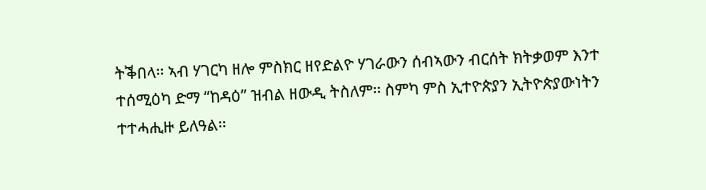ትቕበላ፡፡ ኣብ ሃገርካ ዘሎ ምስክር ዘየድልዮ ሃገራውን ሰብኣውን ብርሰት ክትቃወም እንተ ተሰሚዕካ ድማ “ከዳዕ” ዝብል ዘውዲ ትስለም፡፡ ስምካ ምስ ኢተዮጵያን ኢትዮጵያውነትን ተተሓሒዙ ይለዓል፡፡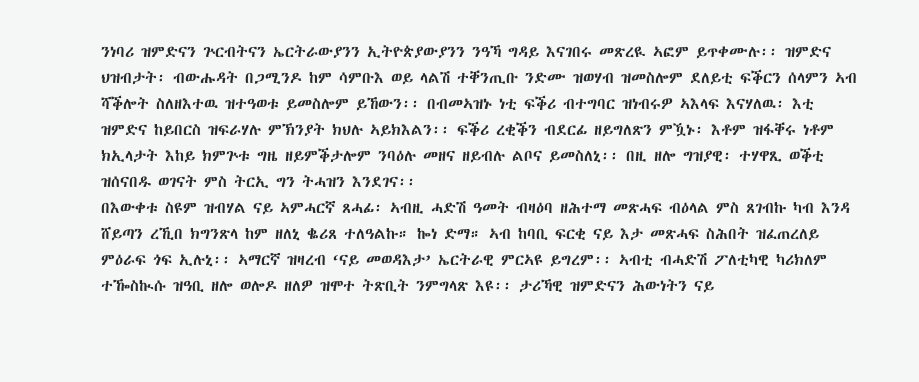ንነባሪ ዝምድናን ጕርብትናን ኤርትራውያንን ኢትዮጵያውያንን ንዓኻ ግዳይ እናገበሩ መጽረዪ ኣፎም ይጥቀሙሉ፡፡ ዝምድና ህዝብታት፡ ብውሑዳት በጋሚንዶ ከም ሳምቡእ ወይ ላልሽ ተቐንጢቡ ንድሙ ዝወሃብ ዝመስሎም ደለይቲ ፍቕርን ሰላምን ኣብ ሻቕሎት ስለዘእተዉ ዝተዓወቱ ይመስሎም ይኸውን፡፡ በብመኣዝኑ ነቲ ፍቕሪ ብተግባር ዝነብሩዎ ኣእላፍ እናሃለዉ፡ እቲ ዝምድና ከይበርስ ዝፍራሃሉ ምኽንያት ክህሉ ኣይክእልን፡፡ ፍቕሪ ረቂቕን ብደርፊ ዘይግለጽን ምዃኑ፡ እቶም ዝፋቐሩ ነቶም ክኢላታት እከይ ክምጕቱ ግዜ ዘይምቕታሎም ንባዕሉ መዘና ዘይብሉ ልቦና ይመስለኒ፡፡ በዚ ዘሎ ግዝያዊ፡ ተሃዋጺ ወቕቲ ዝሰናበዱ ወገናት ምስ ትርኢ ግን ትሓዝን እንደገና፡፡
በእውቀቱ ስዩም ዝብሃል ናይ ኣምሓርኛ ጸሓፊ፡ ኣብዚ ሓድሽ ዓመት ብዛዕባ ዘሕተማ መጽሓፍ ብዕላል ምስ ጸገብኩ ካብ እንዳ ሸይጣን ረኺበ ክግንጽላ ከም ዘለኒ ቈሪጸ ተለዓልኩ። ኰነ ድማ። ኣብ ከባቢ ፍርቂ ናይ እታ መጽሓፍ ስሕበት ዝፈጠረለይ ምዕራፍ ጎፍ ኢሉኒ፡፡ ኣማርኛ ዝዛረብ ‘ናይ መወዳእታ’ ኤርትራዊ ምርኣዩ ይግረም፡፡ ኣብቲ ብሓድሽ ፖለቲካዊ ካሪክለም ተዀስኲሱ ዝዓቢ ዘሎ ወሎዶ ዘለዎ ዝሞተ ትጽቢት ንምግላጽ እዩ፡፡ ታሪኻዊ ዝምድናን ሕውነትን ናይ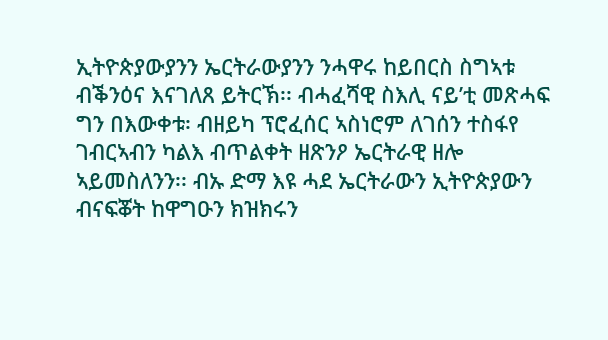ኢትዮጵያውያንን ኤርትራውያንን ንሓዋሩ ከይበርስ ስግኣቱ ብቕንዕና እናገለጸ ይትርኽ፡፡ ብሓፈሻዊ ስእሊ ናይ’ቲ መጽሓፍ ግን በእውቀቱ፡ ብዘይካ ፕሮፈሰር ኣስነሮም ለገሰን ተስፋየ ገብርኣብን ካልእ ብጥልቀት ዘጽንዖ ኤርትራዊ ዘሎ ኣይመስለንን፡፡ ብኡ ድማ እዩ ሓደ ኤርትራውን ኢትዮጵያውን ብናፍቖት ከዋግዑን ክዝክሩን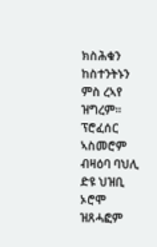ክስሕቁን ከስተንትኑን ምስ ረኣየ ዝግረም፡፡ ፕሮፈሰር ኣስመሮም ብዛዕባ ባህሊ ድዩ ህዝቢ ኦሮሞ ዝጸሓፎም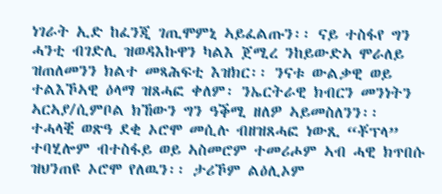ነገራት ኢድ ከፈንጂ ገጢሞምኒ ኣይፈልጡን፡፡ ናይ ተስፋየ ግን ሓንቲ ብገድሊ ዝወዳእኩዋን ካልእ ጀሚረ ንከይውድኣ ሞራለይ ዝጠለመንን ክልተ መጻሕፍቲ እዝክር፡፡ ንናቱ ውልቃዊ ወይ ተልእኾኣዊ ዕላማ ዝጸሓፎ ቀለም፡ ንኤርትራዊ ክብርን መንነትን ኣርኣያ/ሲምቦል ክኸውን ግን ዓቕሚ ዘለዎ ኣይመስለንን፡፡ ተሓላቒ ወጽዓ ደቂ ኦሮሞ መሲሉ ብዘዝጸሓፎ ነውጺ “ቾፕላ” ተባሂሎም ብተስፋይ ወይ ኣስመሮም ተመሪሖም ኣብ ሓዊ ክጥበሱ ዝህንጠዩ ኦሮሞ የለዉን፡፡ ታሪኾም ልዕሊኦም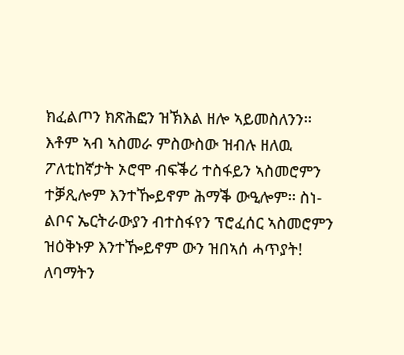ክፈልጦን ክጽሕፎን ዝኽእል ዘሎ ኣይመስለንን፡፡ እቶም ኣብ ኣስመራ ምስውስው ዝብሉ ዘለዉ ፖለቲከኛታት ኦሮሞ ብፍቕሪ ተስፋይን ኣስመሮምን ተቓጺሎም እንተዀይኖም ሕማቕ ውዒሎም፡፡ ስነ-ልቦና ኤርትራውያን ብተስፋየን ፕሮፈሰር ኣስመሮምን ዝዕቅኑዎ እንተዀይኖም ውን ዝበኣሰ ሓጥያት! ለባማትን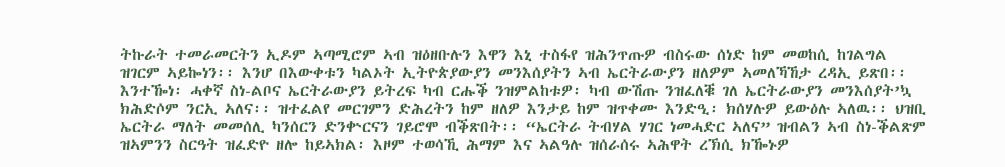ትኩራት ተመራመርትን ኢዶም ኣጣሚሮም ኣብ ዝዕዘቡሉን እዋን እኒ ተስፋየ ዝሕንጥጡዎ ብስሩው ሰነድ ከም መወከሲ ከገልግል ዝገርም ኣይኰነን፡፡ እንሆ በእውቀቱን ካልኦት ኢትዮጵያውያን መንእሰያትን ኣብ ኤርትራውያን ዘለዎም ኣመለኻኸታ ረዳኢ ይጽበ፡፡
እንተዀነ፡ ሓቀኛ ስነ-ልቦና ኤርትራውያን ይትረፍ ካብ ርሑቕ ንዝምልከቱዎ፡ ካብ ውሽጡ ንዝፈለቑ ገለ ኤርትራውያን መንእሰያት’ኳ ክሕድሶም ንርኢ ኣለና፡፡ ዝተፈልየ መርገምን ድሕረትን ከም ዘለዎ እንታይ ከም ዝጥቀሙ እንድዒ፡ ክሰሃሉዎ ይውዕሉ ኣለዉ፡፡ ህዝቢ ኤርትራ ማለት መመሰሊ ካንሰርን ድንቍርናን ገይሮሞ ብቕጽበት፡፡ “ኤርትራ ትብሃል ሃገር ነመሓድር ኣለና” ዝብልን ኣብ ስነ-ቕልጽም ዝኣምንን ስርዓት ዝፈድዮ ዘሎ ከይኣክል፡ እዞም ተወሳኺ ሕማም እና ኣልዓሉ ዝሰራሰሩ ኣሕዋት ረኽሲ ክዀኑዎ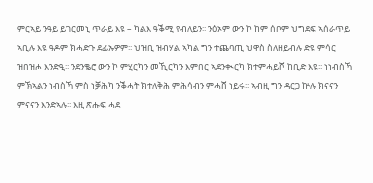ምርኣይ ንዓይ ይገርመኒ ጥራይ እዩ – ካልእ ዓቕሚ የብለይን፡፡ ንዕኦም ውን ኮ ከም ሰቦም ህግደፍ ኣሰራጥይ ኣቢሉ እዩ ዓዶም ክሓድጉ ደፊኡዎም፡፡ ህዝቢ ዝብሃል ኣካል ግን ተጨባጢ ህዋስ ስለዘይብሉ ድዩ ምሳር ዝበዝሖ እንድዒ፡፡ ንደንቈሮ ውን ኮ ምሂርካን መኺርካን እምበር ኣደንቊርካ ክተምሓይሾ ከቢድ እዩ፡፡ ነነብስኻ ምኽኣልን ነብስኻ ምስ ነቓሕካ ንቕሓት ክተለቅሕ ምሕሳብን ምሓሸ ነይሩ፡፡ ኣብዚ ግን ዳርጋ ኵሉ ክናናን ምናናን እንድኣሉ፡፡ እዚ ጽሑፍ ሓደ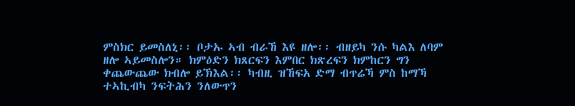ምስክር ይመስለኒ፡፡ ቦታኡ ኣብ ብራኸ እዩ ዘሎ፡፡ ብዘይካ ንሱ ካልእ ለባም ዘሎ ኣይመስሎን። ክምዕድን ክጸርፍን እምበር ክጽረፍን ክምከርን ግን ቀጨውጨው ክብሎ ይኽእል፡፡ ካብዚ ዝኸፍአ ድማ ብጥሬኻ ምስ ከማኻ ተኣኪብካ ንፍትሕን ንለውጥን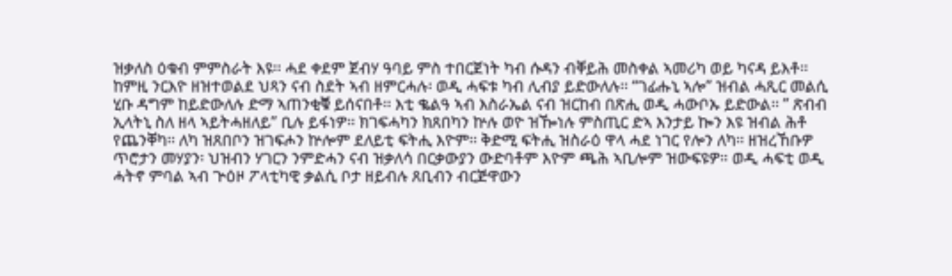ዝቃለስ ዕቁብ ምምስራት እዩ፡፡ ሓደ ቀደም ጀብሃ ዓባይ ምስ ተበርጀነት ካብ ሱዳን ብቐይሕ መስቀል ኣመሪካ ወይ ካናዳ ይእቶ፡፡ ከምዚ ንርእዮ ዘዝተወልደ ህጻን ናብ ስደት ኣብ ዘምርሓሉ፡ ወዲ ሓፍቱ ካብ ሊብያ ይድውለሉ፡፡ “ገፊሑኒ ኣሎ” ዝብል ሓጺር መልሲ ሂቡ ዳግም ከይድውለሉ ድማ ኣጠንቂቑ ይሰናበቶ፡፡ እቲ ቈልዓ ኣብ እስራኤል ናብ ዝርከብ በጽሒ ወዲ ሓውቦኡ ይድውል፡፡ ” ጽብብ ኢላትኒ ስለ ዘላ ኣይትሓዘለይ” ቢሉ ይፋነዎ፡፡ ክገፍሓካን ክጸበካን ኵሉ ወዮ ዝዀነሉ ምስጢር ድኣ እንታይ ኰን እዩ ዝብል ሕቶ የጨንቐካ፡፡ ለካ ዝጸበቦን ዝገፍሖን ኵሎም ደለይቲ ፍትሒ እዮም፡፡ ቅድሚ ፍትሒ ዝስራዕ ዋላ ሓደ ነገር የሎን ለካ፡፡ ዘዝረኸቡዎ ጥሮታን መሃያን፡ ህዝብን ሃገርን ንምድሓን ናብ ዝቃለሳ በርቃውያን ውድባቶም እዮም ጫሕ ኣቢሎም ዝውፍዩዎ። ወዲ ሓፍቲ ወዲ ሓትኖ ምባል ኣብ ጕዕዞ ፖላቲካዊ ቃልሲ ቦታ ዘይብሉ ጸቢብን ብርጅዋውን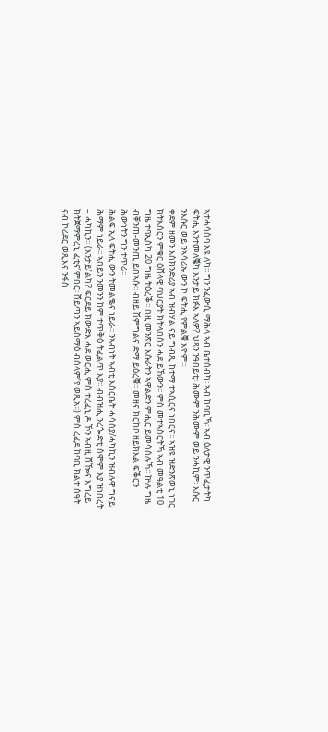ኣተሓሳስባ እዩ ለካ፡፡ ግን ንፈውሲ ማሕላ ኣብ ቤተሰብካ፡ ኣብ ከባቢኻ፡ ኣብ ዕለታዊ ንጥፈታትካ ፍትሒ እንተመለቘካ እንታይ ክፉእ ኣለዎ? ህጻን ንዓበይቲ፡ ሕሙም ንሕሙም ወይ ንሓኪም፡ እሱር ንእሱር ወይ ንኣሳሪኡ ውን ኮ ፍትሒ የምልቑ እዮም።
ቀደም ዘመን እስክንድሪያ ኣብ ዝብሃል ናይ ግብጺ ከተማ ተኣሲርና ነበርና፡፡ ኣዝዩ ዝድንጽወኒ ነገር ክትእሰርን ምቁር ዕሸላዊ ባህርያት ክትላበስን ሓደ ይኸውን፡፡ ምስ መተኣስርትኻ ኣብ መዓልቲ 10 ግዜ ተባኢስካ 20 ግዜ ትዕረቕ፡፡ በዚ መንጽር እሱራትን ኣዋልድን ምሒር ይመሳሰሉኻ፡፡ ኵሉ ግዜ ብቐንጠ-መንጢ ይበኣሱ፡፡ ብዘይ ሽምግልና ድማ ይዕረቑ፡፡ መዘና ክርከቦ ዘይክእል ፍቕርን ሕውነትን ግን ተጥሪ፡፡
ሕልፍ ኢላ ፍትሒ ውን ትመልቈና ነይራ፡፡ ንኣብነት ኣብቲ እስርቤት ሓሳስያ/ሓካኪን ዝብሉዋ ግናይ ሕማም ነይራ፡፡ ኣበይን ንመንን ከም ተጥቅዕ ትፈልጥ እያ፡፡ ብብዝሒ ንረጐድቲ ስሞም እያ ዝነበረት – ሓካኪን፡፡ (እንታይ’ልካ? ፍርደይ ክውድእ ሓደ ወርሒ ምስ ተረፈኒ ዶ ኾን ኣብዚ ሸዀና እግረይ ክትጀማምረኒ ፈቲና’ምበር፡ ሸይጣን ኣይስማዕ ብሰላም’የ ወጺአ፡፡) ምስ ረፈደ ከባቢ ክልተ ሰዓት ናብ ኮሪደር ወጺእና ንፋስ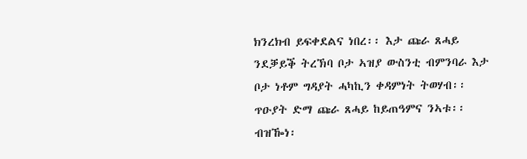ክንረክብ ይፍቀደልና ነበረ፡፡ እታ ጩራ ጸሓይ ንደቓይቕ ትረኽባ ቦታ ኣዝያ ውስንቲ ብምንባራ እታ ቦታ ነቶም ግዳያት ሓካኪን ቀዳምነት ትወሃብ፡፡ ጥዑያት ድማ ጩራ ጸሓይ ከይጠዓምና ንኣቱ፡፡ ብዝዀነ፡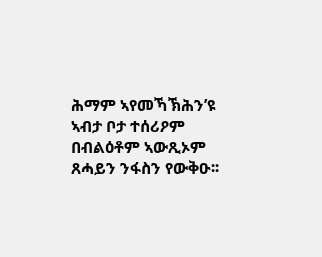ሕማም ኣየመኻኽሕን’ዩ ኣብታ ቦታ ተሰሪዖም በብልዕቶም ኣውጺኦም ጸሓይን ንፋስን የውቅዑ፡፡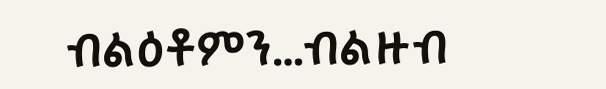ብልዕቶምን…ብልዙብ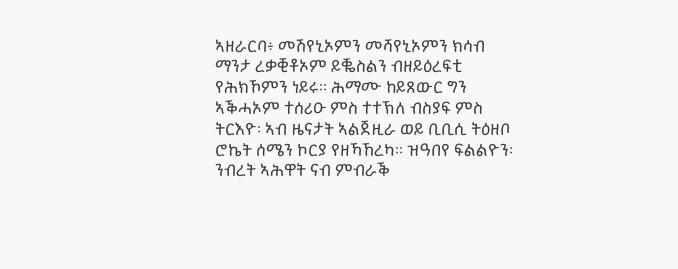ኣዘራርባ፥ መሽየኒኦምን መሻየኒኦምን ክሳብ ማንታ ረቃቒቶኦም ይቘስልን ብዘይዕረፍቲ የሕክኾምን ነይሩ፡፡ ሕማሙ ከይጸውር ግን ኣቕሓኦም ተሰሪዑ ምስ ተተኽለ ብስያፍ ምስ ትርእዮ፡ ኣብ ዜናታት ኣልጀዚራ ወይ ቢቢሲ ትዕዘቦ ሮኬት ሰሜን ኮርያ የዘኻኸረካ፡፡ ዝዓበየ ፍልልዮን፡ ንብረት ኣሕዋት ናብ ምብራቕ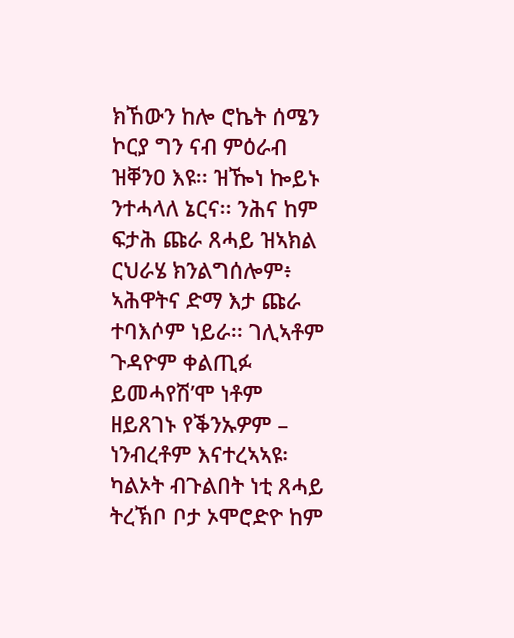ክኸውን ከሎ ሮኬት ሰሜን ኮርያ ግን ናብ ምዕራብ ዝቐንዐ እዩ፡፡ ዝዀነ ኰይኑ ንተሓላለ ኔርና፡፡ ንሕና ከም ፍታሕ ጩራ ጸሓይ ዝኣክል ርህራሄ ክንልግሰሎም፥ ኣሕዋትና ድማ እታ ጩራ ተባእሶም ነይራ፡፡ ገሊኣቶም ጉዳዮም ቀልጢፉ ይመሓየሽ’ሞ ነቶም ዘይጸገኑ የቕንኡዎም – ነንብረቶም እናተረኣኣዩ፡ ካልኦት ብጉልበት ነቲ ጸሓይ ትረኽቦ ቦታ ኦሞሮድዮ ከም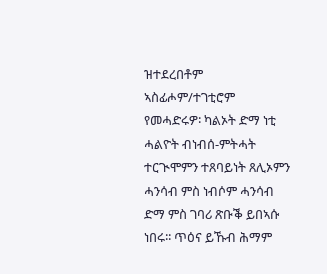ዝተደረበቶም ኣስፊሖም/ተገቲሮም የመሓድሩዎ፡ ካልኦት ድማ ነቲ ሓልዮት ብነብሰ-ምትሓት ተርጒሞምን ተጸባይነት ጸሊኦምን ሓንሳብ ምስ ነብሶም ሓንሳብ ድማ ምስ ገባሪ ጽቡቕ ይበኣሱ ነበሩ፡፡ ጥዕና ይኹብ ሕማም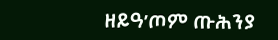ዘይዓ’ጦም ጡሕንያ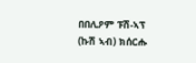በበሊዖም ፑሽ-ኣፕ (ኩሽ ኣብ) ክሰርሑ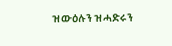ዝውዕሉን ዝሓድሩን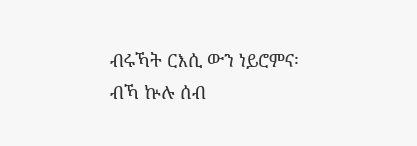ብሩኻት ርእሲ ውን ነይሮምና፡ ብኻ ኵሉ ሰብ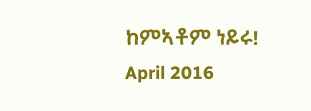ከምኣቶም ነይሩ!
April 2016